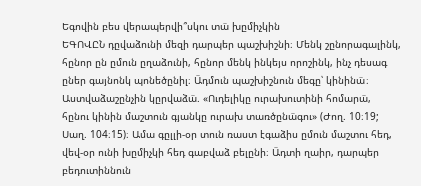Եգովին բես վերապերվի՞սկու տա̈ խըմիչկին
ԵԳՈՎԸՆ դըվաձունի մեզի դարպեր պաշխիշնի։ Մենկ շընորագալինկ, հընոր ըն ըմուն ըղաձունի, հընոր մենկ ինկեյս որոշինկ, ինչ դեսագ ըներ գայնոնկ պոնեծընիլ։ Ա̈դմուն պաշխիշնուն մեգը՝ կինինա̈։ Աստվաձաշընչին կըրվաձա̈. «Ուդելիկը ուրախուտինի հոմարա̈, հընու կինին մաշտուն գյանկը ուրախ տառծընա̈գու» (Ժող. 10։19; Սաղ. 104։15)։ Ամա գըլլի-օր տուն ռաստ էգաձիս ըմուն մաշտու հեդ, վեվ-օր ունի խըմիչկի հեդ գաբվաձ բելընի։ Ա̈դտի ղաիր, դարպեր բեդուտիննուն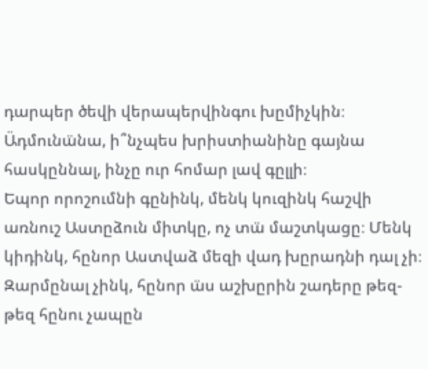դարպեր ծեվի վերապերվինգու խըմիչկին։ Ա̈դմունա̈նա, ի՞նչպես խրիստիանինը գայնա հասկըննալ, ինչը ուր հոմար լավ գըլլի։
Եպոր որոշումնի գընինկ, մենկ կուզինկ հաշվի առնուշ Աստըձուն միտկը, ոչ տա̈ մաշտկացը։ Մենկ կիդինկ, հընոր Աստվաձ մեզի վադ խըրադնի դալ չի։
Զարմընալ չինկ, հընոր ա̈ս աշխըրին շադերը թեզ-թեզ հընու չապըն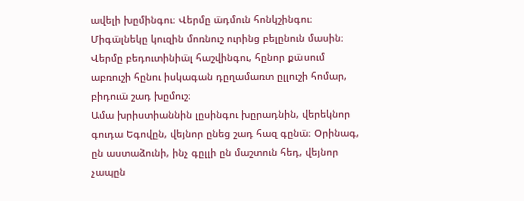ավելի խըմինգու։ Վերմը ա̈դմուն հոնկշինգու։ Միգա̈լնեկը կուզին մոռնուշ ուրինց բելընուն մասին։ Վերմը բեդուտինիա̈լ հաշվինգու, հընոր քա̈սում աբռուշի հընու իսկագան դըղամառտ ըլլուշի հոմար, բիդուա̈ շադ խըմուշ։
Ամա խրիստիաննին լըսինգու խըրադնին, վերեկնոր գուդա Եգովըն, վեյնոր ընեց շադ հազ գընա̈։ Օրինագ, ըն աստաձունի, ինչ գըլլի ըն մաշտուն հեդ, վեյնոր չապըն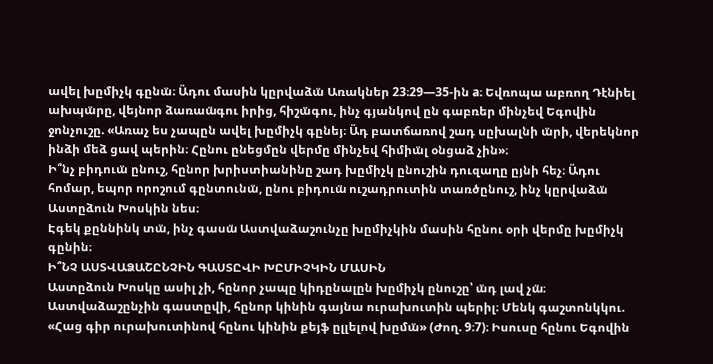ավել խըմիչկ գընա̈։ Ա̈դու մասին կըրվաձա̈ Առակներ 23։29—35-ին a։ Եվռոպա աբռող Դէնիել ախպա̈րը, վեյնոր ձառաա̈գու իրից, հիշա̈գու, ինչ գյանկով ըն գաբռեր մինչեվ Եգովին ջոնչուշը. «Առաչ ես չապըն ավել խըմիչկ գընեյ։ Ա̈դ բատճառով շադ սըխալնի ա̈րի, վերեկնոր ինձի մեձ ցավ պերին։ Հընու ընեցմըն վերմը մինչեվ հիմիա̈լ օնցաձ չին»։
Ի՞նչ բիդուա̈ ընուշ, հընոր խրիստիանինը շադ խըմիչկ ընուշին դուզաղը ըյնի հեչ։ Ա̈դու հոմար, եպոր որոշում գընտունա̈, ընու բիդուա̈ ուշադրուտին տառծընուշ, ինչ կըրվաձա̈ Աստըձուն Խոսկին նես։
Էգեկ քըննինկ տա̈, ինչ գասա̈ Աստվաձաշունչը խըմիչկին մասին հընու օրի վերմը խըմիչկ գընին։
Ի՞ՆՉ ԱՍՏՎԱՁԱՇԸՆՉԻՆ ԳԱՍՏԸՎԻ ԽԸՄԻՉԿԻՆ ՄԱՍԻՆ
Աստըձուն Խոսկը ասիլ չի, հընոր չապը կիդընալըն խըմիչկ ընուշը՝ ա̈դ լավ չա̈։ Աստվաձաշընչին գաստըվի, հընոր կինին գայնա ուրախուտին պերիլ։ Մենկ գաշտոնկկու. «Հաց գիր ուրախուտինով հընու կինին քեյֆ ըլլելով խըմա̈» (Ժող. 9։7)։ Իսուսը հընու Եգովին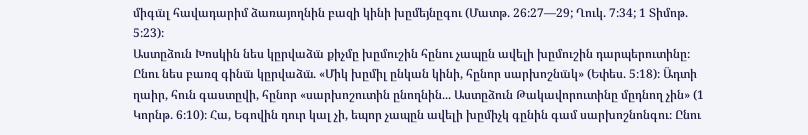միգա̈լ հավադարիմ ձառայողնին բազի կինի խըմեյնըգու (Մատթ. 26։27—29; Ղուկ. 7։34; 1 Տիմոթ. 5։23)։
Աստըձուն Խոսկին նես կըրվաձա̈ քիչմը խըմուշին հընու չապըն ավելի խըմուշին դարպերուտինը։ Ընու նես բառզ գինա̈ կըրվաձա̈. «Միկ խըմիլ ընկան կինի, հընոր սարխոշնա̈կ» (Եփես. 5։18)։ Ա̈դտի ղաիր, հուն գաստըվի, հընոր «սարխոշուտին ընողնին... Աստըձուն Թակավորուտինը մըդնող չին» (1 Կորնթ. 6։10)։ Հա, Եգովին դուր կալ չի, եպոր չապըն ավելի խըմիչկ գընին գամ սարխոշնոնգու։ Ընու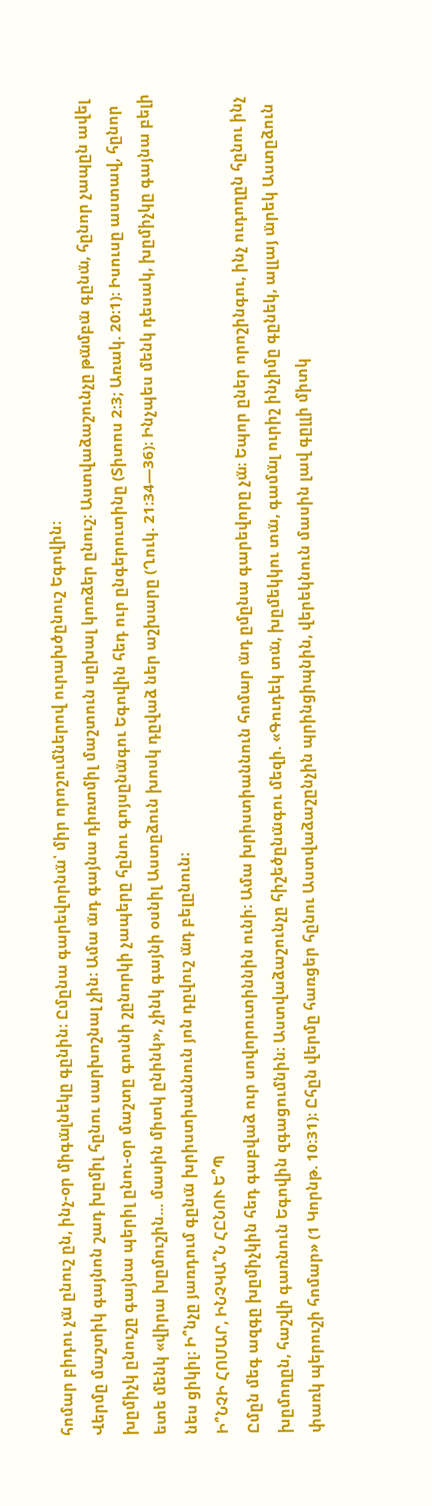հոմար բիդու չա̈ ընուշ ըն, ինչ-օր միգա̈լնեկը գընին։ Ըմընա գարեվորնա̈՝ միր որոշումներով ուրախծընուշ Եգովին։
Վերմը մաշտիկ գայնոն շադ խըմիլ հընու սարխոշնալ չին։ Ամա ա̈դ գայնա դիռտմիլ մաշտուն սըխալ կոռձեր ընուշ։ Աստվաձաշունչը թա̈մբա̈ գընա̈, հընոր չապըն ավել խըմիչկ ընուշը գայնա պերիլ ընու-օր մաշտը գոսնի շընորկի չապերը հընու գոյսընա̈գու Եգովին հեդ ուր ընգերուտինը (Տիտոս 2։3; Առակ. 20։1)։ Իսուսը աստավ, հընոր ետե մենկ «վիրա խըմուշին... մասին միտկ ընինկ», չինկ գայնի օսնիլ Աստըձուն խոսկ դըվաձ ներ աշխարը (Ղուկ. 21։34—36)։ Ինչպես մենկ դեսակ, խըմիչկը գայնա բելի նես ցիկիլ։ Ի՞նչը յառդում գընա̈ խրիստիաննուն յոն դըվուշ ա̈դ բելընուն։
Ի՞ՆՉԻ ՀՈՄԱՐ, ԻՆՉԿԱ՞Ն ՀԸՆՈՒ Ե՞Պ
Ըմըն մեգ ազգը խըմիչկին հեդ գաբվաձ ուր սովորուտիննին ունի։ Ամա խրիստիաննուն հոմար ա̈դ ըմընա գարեվորը չա̈։ Եպոր ըներ որոշինգու, ինչ ուդողըն հընու ինչ խըմողըն, հաշվի գառնուն Եգովին զգացումնին։ Աստվաձաշունչը հիշեծընա̈գու մեզի. «Գուդեկ տա̈, խըմեկկու տա̈, գամա̈լ ուրիշ ինչիմը գընեկ, ալլայ ա̈րեկ Աստըձուն փառկ պերուշի հոմար» (1 Կորնթ. 10։31)։ Ըհըն վերմը հառցեր հընու Աստվաձաշընչին պրինցիպնին, վերեկնուն մասին լավ գըլլի միտկ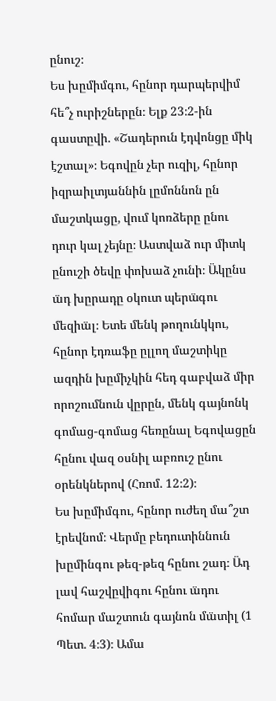ընուշ։
Ես խըմիմգու, հընոր դարպերվիմ հե՞չ ուրիշներըն։ Ելք 23։2-ին գաստըվի. «Շադերուն էդվոնցը միկ էշտալ»։ Եգովըն չեր ուզիլ, հընոր իզրաիլտյաննին լըմոննոն ըն մաշտկացը, վում կոռձերը ընու դուր կալ չեյնը։ Աստվաձ ուր միտկ ընուշի ծեվը փոխաձ չունի։ Ա̈կընս ա̈դ խըրադը օկուտ պերա̈գու մեզիա̈լ։ Ետե մենկ թողունկկու, հընոր էդռաֆը ըլլող մաշտիկը ազդին խըմիչկին հեդ գաբվաձ միր որոշումնուն վըրըն, մենկ գայնոնկ գոմաց-գոմաց հեռընալ Եգովացըն հընու վազ օսնիլ աբռուշ ընու օրենկներով (Հռոմ. 12։2)։
Ես խըմիմգու, հընոր ուժեղ մա՞շտ էրեվնոմ։ Վերմը բեդուտիննուն խըմինգու թեզ-թեզ հընու շադ։ Ա̈դ լավ հաշվըվիգու հընու ա̈դու հոմար մաշտուն գայնոն մա̈տիլ (1 Պետ. 4։3)։ Ամա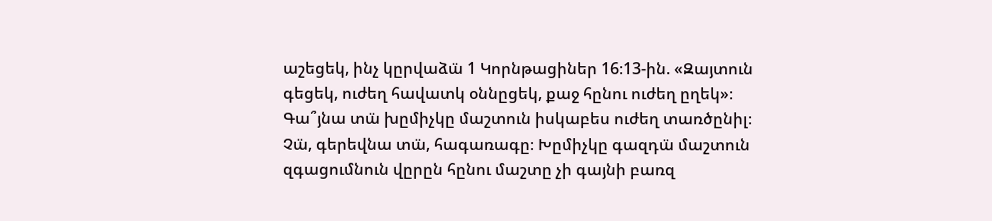աշեցեկ, ինչ կըրվաձա̈ 1 Կորնթացիներ 16։13-ին. «Զայտուն գեցեկ, ուժեղ հավատկ օննըցեկ, քաջ հընու ուժեղ ըղեկ»։ Գա՞յնա տա̈ խըմիչկը մաշտուն իսկաբես ուժեղ տառծընիլ։ Չա̈, գերեվնա տա̈, հագառագը։ Խըմիչկը գազդա̈ մաշտուն զգացումնուն վըրըն հընու մաշտը չի գայնի բառզ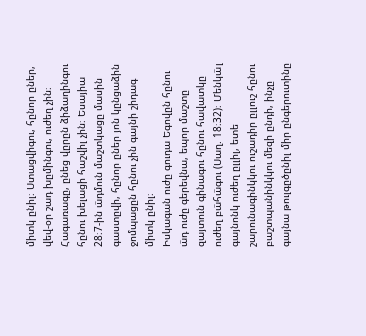միտկ ընիլ։ Ստացվիգու, հընոր ըներ, վեվ-օր շադ խըմինգու, ուժեղ չին։ Հագառագը, ընեց վըրըն ձիձաղինգու հընու խելացի հաշվիլ չին։ Եսայիա 28։7-ին ա̈դմուն մաշտկացը մասին գաստըվի, հընոր ըներ յոն կընցաձին ջոմպացըն հընու չին գայնի շիդագ միտկ ընիլ։
Իսկագան ուժը գուդա Եգովըն հընու ա̈դ ուժը գերեվնա, եպոր մաշտը զայտուն գինագու հընու հավատկը ուժեղ բա̈հա̈գու (Սաղ. 18։32)։ Մենկա̈լ գայնոնկ ուժեղ ըլլիլ, ետե շարունագինկկու ուշադիր ըլլուշ հընու բաշտպանինկկու մեզի ընդի, ինչը գայնա թուլգըծընիլ միր ընգերուտինը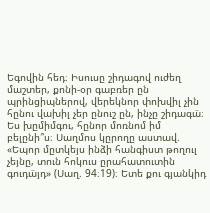Եգովին հեդ։ Իսուսը շիդագով ուժեղ մաշտեր, քոնի-օր գաբռեր ըն պրինցիպներով, վերեկնոր փոխվիլ չին հընու վախիլ չեր ընուշ ըն, ինչը շիդագա̈։
Ես խըմիմգու, հընոր մոռնոմ իմ բելընի՞ս։ Սաղմոս կըրողը աստավ. «Եպոր մըտկեյս ինձի հանգիստ թողուլ չեյնը, տուն հոկուս ըրահատուտին գուդա̈յդ» (Սաղ. 94։19)։ Ետե քու գյանկիդ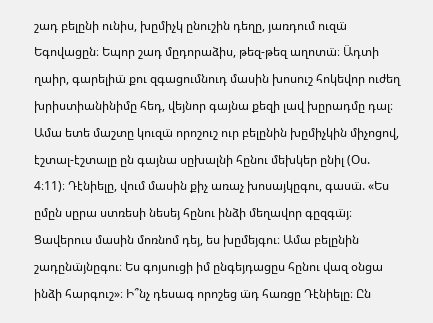շադ բելընի ունիս, խըմիչկ ընուշին դեղը, յառդում ուզա̈ Եգովացըն։ Եպոր շադ մըդորաձիս, թեզ-թեզ աղոտա̈։ Ա̈դտի ղաիր, գարելիա̈ քու զգացումնուդ մասին խոսուշ հոկեվոր ուժեղ խրիստիանինիմը հեդ, վեյնոր գայնա քեզի լավ խըրադմը դալ։ Ամա ետե մաշտը կուզա̈ որոշուշ ուր բելընին խըմիչկին միչոցով, էշտալ-էշտալը ըն գայնա սըխալնի հընու մեխկեր ընիլ (Օս. 4։11)։ Դէնիելը, վում մասին քիչ առաչ խոսայկըգու, գասա̈. «Ես ըմըն սըրա ստռեսի նեսեյ հընու ինձի մեղավոր գըզգա̈յ։ Ցավերուս մասին մոռնոմ դեյ, ես խըմեյգու։ Ամա բելընին շադընա̈յնըգու։ Ես գոյսուցի իմ ընգեյդացըս հընու վազ օնցա ինձի հարգուշ»։ Ի՞նչ դեսագ որոշեց ա̈դ հառցը Դէնիելը։ Ըն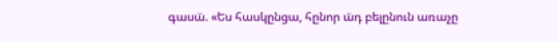գասա̈. «Ես հասկընցա, հընոր ա̈դ բելընուն առաչը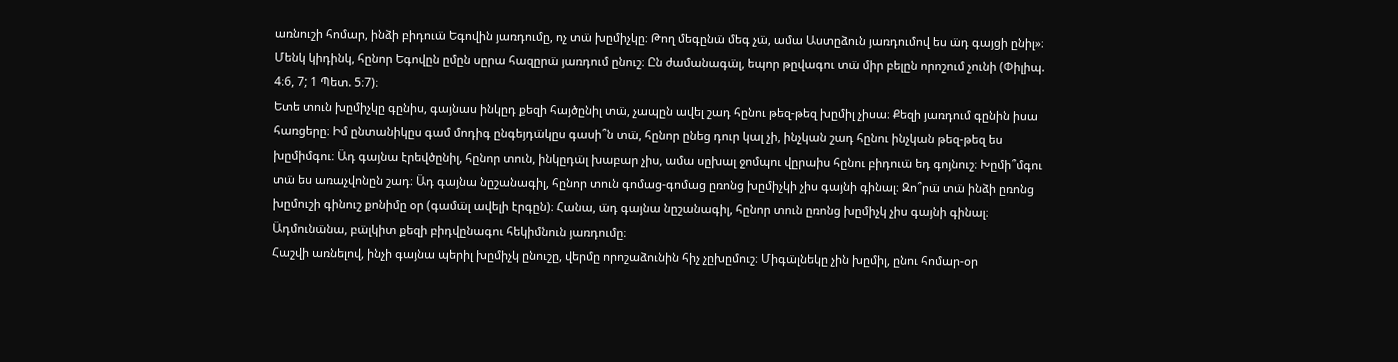առնուշի հոմար, ինձի բիդուա̈ Եգովին յառդումը, ոչ տա̈ խըմիչկը։ Թող մեգընա̈ մեգ չա̈, ամա Աստըձուն յառդումով ես ա̈դ գայցի ընիլ»։ Մենկ կիդինկ, հընոր Եգովըն ըմըն սըրա հազըրա̈ յառդում ընուշ։ Ըն ժամանագա̈լ, եպոր թըվագու տա̈ միր բելըն որոշում չունի (Փիլիպ. 4։6, 7; 1 Պետ. 5։7)։
Ետե տուն խըմիչկը գընիս, գայնաս ինկըդ քեզի հայծընիլ տա̈, չապըն ավել շադ հընու թեզ-թեզ խըմիլ չիսա։ Քեզի յառդում գընին իսա հառցերը։ Իմ ընտանիկըս գամ մոդիգ ընգեյդա̈կըս գասի՞ն տա̈, հընոր ընեց դուր կալ չի, ինչկան շադ հընու ինչկան թեզ-թեզ ես խըմիմգու։ Ա̈դ գայնա էրեվծընիլ, հընոր տուն, ինկըդա̈լ խաբար չիս, ամա սըխալ ջոմպու վըրաիս հընու բիդուա̈ եդ գոյնուշ։ Խըմի՞մգու տա̈ ես առաչվոնըն շադ։ Ա̈դ գայնա նըշանագիլ, հընոր տուն գոմաց-գոմաց ըռոնց խըմիչկի չիս գայնի գինալ։ Զո՞րա̈ տա̈ ինձի ըռոնց խըմուշի գինուշ քոնիմը օր (գամա̈լ ավելի էրգըն)։ Հանա, ա̈դ գայնա նըշանագիլ, հընոր տուն ըռոնց խըմիչկ չիս գայնի գինալ։ Ա̈դմունա̈նա, բա̈լկիտ քեզի բիդվընագու հեկիմնուն յառդումը։
Հաշվի առնելով, ինչի գայնա պերիլ խըմիչկ ընուշը, վերմը որոշաձունին հիչ չըխըմուշ։ Միգա̈լնեկը չին խըմիլ, ընու հոմար-օր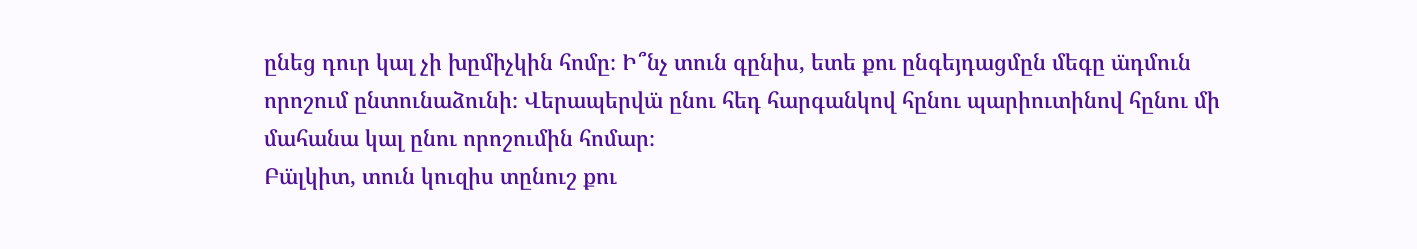ընեց դուր կալ չի խըմիչկին հոմը։ Ի՞նչ տուն գընիս, ետե քու ընգեյդացմըն մեգը ա̈դմուն որոշում ընտունաձունի։ Վերապերվա̈ ընու հեդ հարգանկով հընու պարիուտինով հընու մի մահանա կալ ընու որոշումին հոմար։
Բա̈լկիտ, տուն կուզիս տընուշ քու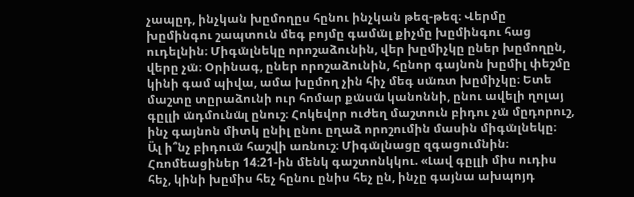չապըդ, ինչկան խըմողըս հընու ինչկան թեզ-թեզ։ Վերմը խըմինգու շապտուն մեգ բոյմը գամա̈լ քիչմը խըմինգու հաց ուդելնին։ Միգա̈լնեկը որոշաձունին, վեր խըմիչկը ըներ խըմողըն, վերը չա̈։ Օրինագ, ըներ որոշաձունին, հընոր գայնոն խըմիլ փեշմը կինի գամ պիվա, ամա խըմող չին հիչ մեգ սա̈ռտ խըմիչկը։ Ետե մաշտը տըրաձունի ուր հոմար քա̈սա̈ կանոննի, ընու ավելի ղոլայ գըլլի ա̈դմունա̈լ ընուշ։ Հոկեվոր ուժեղ մաշտուն բիդու չա̈ մըդորուշ, ինչ գայնոն միտկ ընիլ ընու ըղաձ որոշումին մասին միգա̈լնեկը։
Ա̈լ ի՞նչ բիդուա̈ հաշվի առնուշ։ Միգա̈լնացը զգացումնին։ Հռոմեացիներ 14։21-ին մենկ գաշտոնկկու. «Լավ գըլլի միս ուդիս հեչ, կինի խըմիս հեչ հընու ընիս հեչ ըն, ինչը գայնա ախպոյդ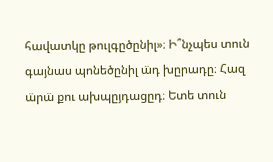հավատկը թուլգըծընիլ»։ Ի՞նչպես տուն գայնաս պոնեծընիլ ա̈դ խըրադը։ Հազ ա̈րա̈ քու ախպըյդացըդ։ Ետե տուն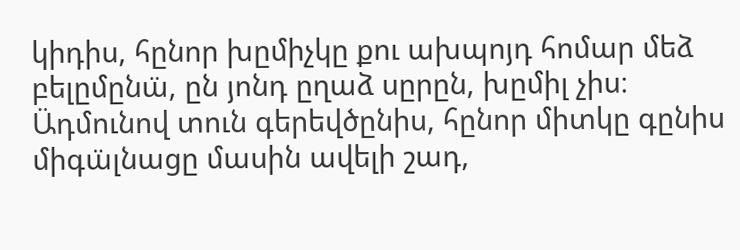կիդիս, հընոր խըմիչկը քու ախպոյդ հոմար մեձ բելըմընա̈, ըն յոնդ ըղաձ սըրըն, խըմիլ չիս։ Ա̈դմունով տուն գերեվծընիս, հընոր միտկը գընիս միգա̈լնացը մասին ավելի շադ,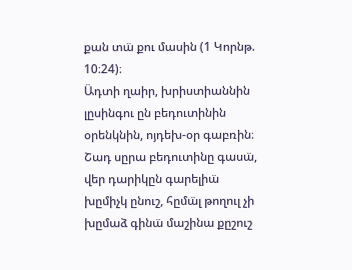քան տա̈ քու մասին (1 Կորնթ. 10։24)։
Ա̈դտի ղաիր, խրիստիաննին լըսինգու ըն բեդուտինին օրենկնին, ոյդեխ-օր գաբռին։ Շադ սըրա բեդուտինը գասա̈, վեր դարիկըն գարելիա̈ խըմիչկ ընուշ, հըմա̈լ թողուլ չի խըմաձ գինա̈ մաշինա քըշուշ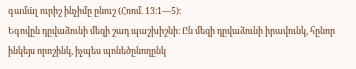գամա̈լ ուրիշ ինչիմը ընուշ (Հռոմ. 13։1—5)։
Եգովըն դըվաձունի մեզի շադ պաշխիշնի։ Ըն մեզի դըվաձունի իրավունկ, հընոր ինկեյս որոշինկ, իչպես պոնեծընողընկ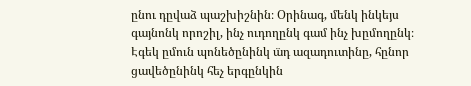ընու դըվաձ պաշխիշնին։ Օրինագ, մենկ ինկեյս գայնոնկ որոշիլ, ինչ ուդողընկ գամ ինչ խըմողընկ։ Էգեկ ըմուն պոնեծընինկ ա̈դ ազադուտինը, հընոր ցավեծընինկ հեչ երգընկին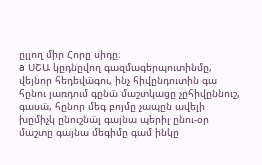ըլլող միր Հորը սիդը։
a ՍՇԱ կըդնըվող գազմագերպուտինմը, վեյնոր հեդեվա̈գու, ինչ հիվընդուտին գա հընու յառդում գընա̈ մաշտկացը չըհիվըննուշ, գասա̈, հընոր մեգ բոյմը չապըն ավելի խըմիչկ ընուշնա̈լ գայնա պերիլ ընու-օր մաշտը գայնա մեգիմը գամ ինկը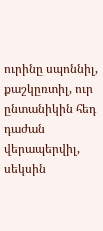ուրինը սպոննիլ, քաշկըռտիլ, ուր ընտանիկին հեդ դաժան վերապերվիլ, սեկսին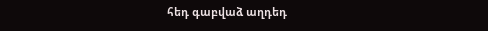հեդ գաբվաձ աղդեդ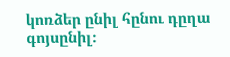կոռձեր ընիլ հընու դըղա գոյսընիլ։